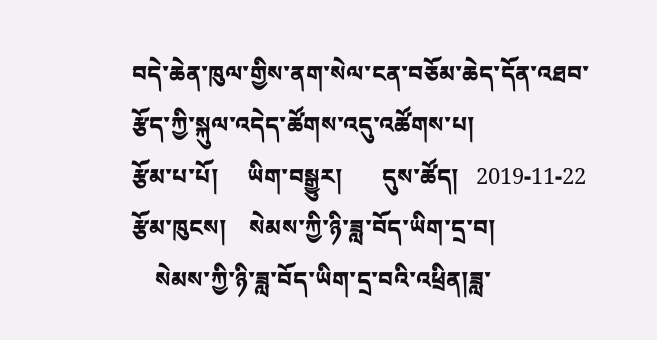བདེ་ཆེན་ཁུལ་གྱིས་ནག་སེལ་ངན་བཅོམ་ཆེད་དོན་འཐབ་རྩོད་ཀྱི་སྐུལ་འདེད་ཚོགས་འདུ་འཚོགས་པ།
རྩོམ་པ་པོ།     ཡིག་བསྒྱུར།       དུས་ཚོད།   2019-11-22   རྩོམ་ཁུངས།    སེམས་ཀྱི་ཉི་ཟླ་བོད་ཡིག་དྲ་བ།
    སེམས་ཀྱི་ཉི་ཟླ་བོད་ཡིག་དྲ་བའི་འཕྲིན།ཟླ་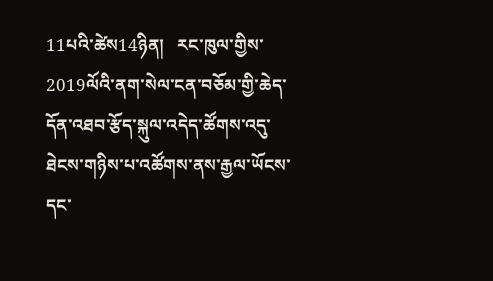11པའི་ཚེས14ཉིན།   རང་ཁུལ་གྱིས་2019ལོའི་ནག་སེལ་ངན་བཅོམ་གྱི་ཆེད་དོན་འཐབ་རྩོད་སྐུལ་འདེད་ཚོགས་འདུ་ཐེངས་གཉིས་པ་འཚོགས་ནས་རྒྱལ་ཡོངས་དང་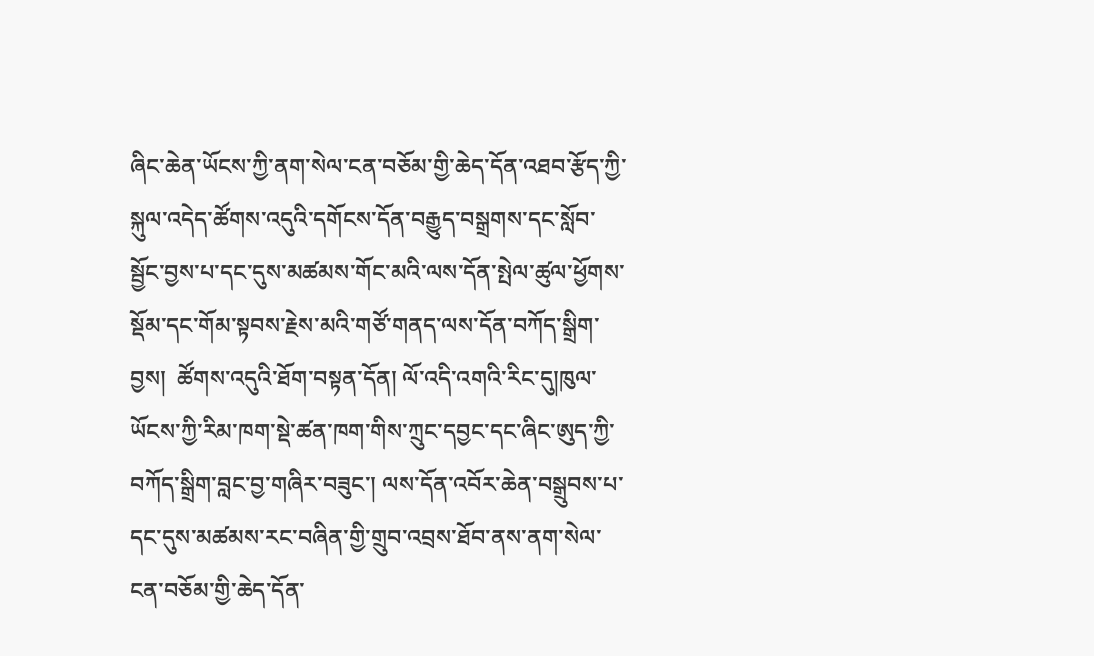ཞིང་ཆེན་ཡོངས་ཀྱི་ནག་སེལ་ངན་བཅོམ་གྱི་ཆེད་དོན་འཐབ་རྩོད་ཀྱི་སྐུལ་འདེད་ཚོགས་འདུའི་དགོངས་དོན་བརྒྱུད་བསྒྲགས་དང་སློབ་སྦྱོང་བྱས་པ་དང་དུས་མཚམས་གོང་མའི་ལས་དོན་སྤེལ་ཚུལ་ཕྱོགས་སྡོམ་དང་གོམ་སྟབས་རྗེས་མའི་གཙོ་གནད་ལས་དོན་བཀོད་སྒྲིག་བྱས།  ཚོགས་འདུའི་ཐོག་བསྟན་དོན། ལོ་འདི་འགའི་རིང་དུ།ཁུལ་ཡོངས་ཀྱི་རིམ་ཁག་སྡེ་ཚན་ཁག་གིས་ཀྲུང་དབྱང་དང་ཞིང་ཨུད་ཀྱི་བཀོད་སྒྲིག་བླང་བྱ་གཞིར་བཟུང་། ལས་དོན་འབོར་ཆེན་བསྒྲུབས་པ་དང་དུས་མཚམས་རང་བཞིན་གྱི་གྲུབ་འབྲས་ཐོབ་ནས་ནག་སེལ་ངན་བཅོམ་གྱི་ཆེད་དོན་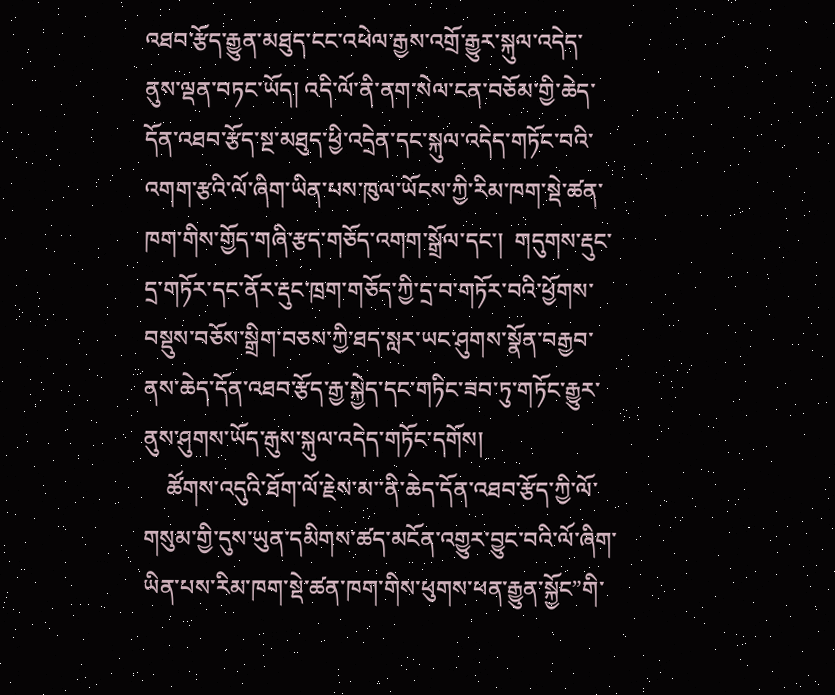འཐབ་རྩོད་རྒྱུན་མཐུད་ངང་འཕེལ་རྒྱས་འགྲོ་རྒྱུར་སྐུལ་འདེད་ནུས་ལྡན་བཏང་ཡོད། འདི་ལོ་ནི་ནག་སེལ་ངན་བཅོམ་གྱི་ཆེད་དོན་འཐབ་རྩོད་སྔ་མཐུད་ཕྱི་འདྲེན་དང་སྐུལ་འདེད་གཏོང་བའི་འགག་རྩའི་ལོ་ཞིག་ཡིན་པས་ཁུལ་ཡོངས་ཀྱི་རིམ་ཁག་སྡེ་ཚན་ཁག་གིས་གྱོད་གཞི་རྩད་གཅོད་འགག་སྒྲོལ་དང་།  གདུགས་རྡུང་དྲ་གཏོར་དང་ནོར་རྡུང་ཁྲག་གཅོད་ཀྱི་དྲ་བ་གཏོར་བའི་ཕྱོགས་བསྡུས་བཅོས་སྒྲིག་བཅས་ཀྱི་ཐད་སླར་ཡང་ཤུགས་སྣོན་བརྒྱབ་ནས་ཆེད་དོན་འཐབ་རྩོད་རྒྱ་སྐྱེད་དང་གཏིང་ཟབ་ཏུ་གཏོང་རྒྱུར་ནུས་ཤུགས་ཡོད་རྒུས་སྐུལ་འདེད་གཏོང་དགོས།
    ཚོགས་འདུའི་ཐོག་ལོ་རྗེས་མ་་ནི་ཆེད་དོན་འཐབ་རྩོད་ཀྱི་ལོ་གསུམ་གྱི་དུས་ཡུན་དམིགས་ཚད་མངོན་འགྱུར་བྱུང་བའི་ལོ་ཞིག་ཡིན་པས་རིམ་ཁག་སྡེ་ཚན་ཁག་གིས་ཕུགས་ཕན་རྒྱུན་སྐྱོང”གི་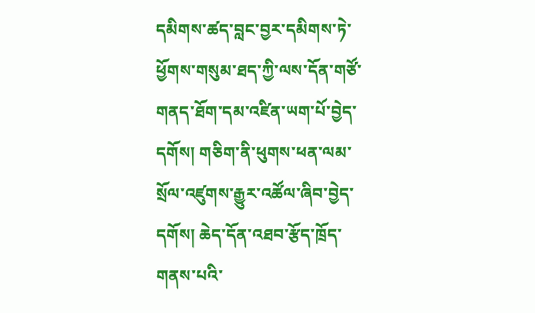དམིགས་ཚད་བླང་བྱར་དམིགས་ཏེ་ཕྱོགས་གསུམ་ཐད་ཀྱི་ལས་དོན་གཙོ་གནད་ཐོག་དམ་འཛིན་ཡག་པོ་བྱེད་དགོས། གཅིག་ནི་ཕུགས་ཕན་ལམ་སྲོལ་འཛུགས་རྒྱུར་འཚོལ་ཞིབ་བྱེད་དགོས། ཆེད་དོན་འཐབ་རྩོད་ཁྲོད་གནས་པའི་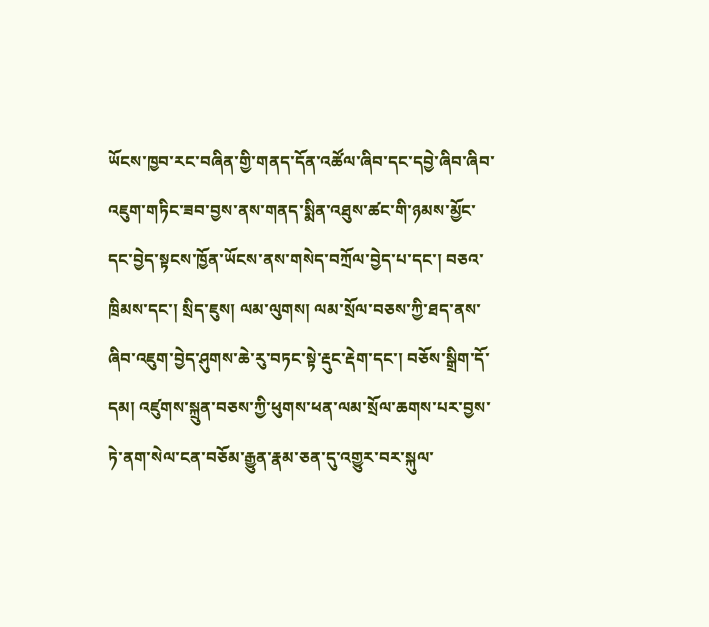ཡོངས་ཁྱབ་རང་བཞིན་གྱི་གནད་དོན་འཚོལ་ཞིབ་དང་དབྱེ་ཞིབ་ཞིབ་འཇུག་གཏིང་ཟབ་བྱས་ནས་གནད་སྨིན་འཐུས་ཚང་གི་ཉམས་མྱོང་དང་བྱེད་སྟངས་ཁྱོན་ཡོངས་ནས་གསེད་བཀྲོལ་བྱེད་པ་དང་། བཅའ་ཁྲིམས་དང་། སྲིད་ཇུས། ལམ་ལུགས། ལམ་སྲོལ་བཅས་ཀྱི་ཐད་ནས་ཞིབ་འཇུག་བྱེད་ཤུགས་ཆེ་རུ་བཏང་སྟེ་རྡུང་རྡེག་དང་། བཅོས་སྒྲིག་དོ་དམ། འཛུགས་སྐྲུན་བཅས་ཀྱི་ཕུགས་ཕན་ལམ་སྲོལ་ཆགས་པར་བྱས་ཏེ་ནག་སེལ་ངན་བཅོམ་རྒྱུན་རྣམ་ཅན་དུ་འགྱུར་བར་སྐུལ་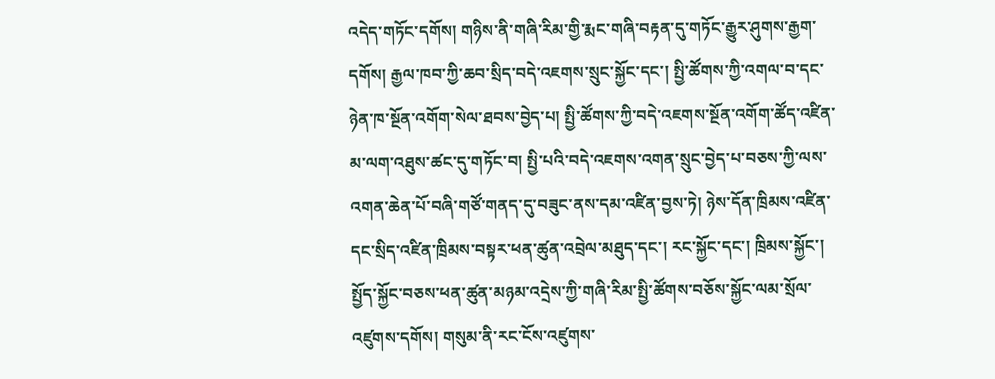འདེད་གཏོང་དགོས། གཉིས་ནི་གཞི་རིམ་གྱི་རྨང་གཞི་བརྟན་དུ་གཏོང་རྒྱུར་ཤུགས་རྒྱག་དགོས། རྒྱལ་ཁབ་ཀྱི་ཆབ་སྲིད་བདེ་འཇགས་སྲུང་སྐྱོང་དང་། སྤྱི་ཚོགས་ཀྱི་འགལ་བ་དང་ཉེན་ཁ་སྔོན་འགོག་སེལ་ཐབས་བྱེད་པ། སྤྱི་ཚོགས་ཀྱི་བདེ་འཇགས་སྔོན་འགོག་ཚོད་འཛིན་མ་ལག་འཐུས་ཚང་དུ་གཏོང་བ། སྤྱི་པའི་བདེ་འཇགས་འགན་སྲུང་བྱེད་པ་བཅས་ཀྱི་ལས་འགན་ཆེན་པོ་བཞི་གཙོ་གནད་དུ་བཟུང་ནས་དམ་འཛིན་བྱས་ཏེ། ཉེས་དོན་ཁྲིམས་འཛིན་དང་སྲིད་འཛིན་ཁྲིམས་བསྟར་ཕན་ཚུན་འབྲེལ་མཐུད་དང་། རང་སྐྱོང་དང་། ཁྲིམས་སྐྱོང་། སྤྱོད་སྐྱོང་བཅས་ཕན་ཚུན་མཉམ་འདྲེས་ཀྱི་གཞི་རིམ་སྤྱི་ཚོགས་བཅོས་སྐྱོང་ལམ་སྲོལ་འཛུགས་དགོས། གསུམ་ནི་རང་ངོས་འཛུགས་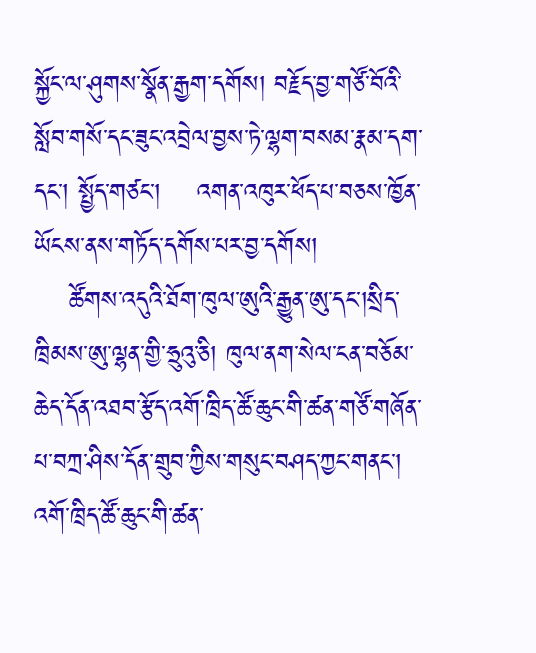སྐྱོང་ལ་ཤུགས་སྣོན་རྒྱག་དགོས། བརྗོད་བྱ་གཙོ་བོའི་སློབ་གསོ་དང་ཟུང་འབྲེལ་བྱས་ཏེ་ལྷག་བསམ་རྣམ་དག་དང་། སྤྱོད་གཙང་།    འགན་འཁུར་ཕོད་པ་བཅས་ཁྱོན་ཡོངས་ནས་གཏོད་དགོས་པར་བྱ་དགོས།
    ཚོགས་འདུའི་ཐོག་ཁུལ་ཨུའི་རྒྱུན་ཨུ་དང་།སྲིད་ཁྲིམས་ཨུ་ལྷན་གྱི་ཧྲུའུ་ཅི། ཁུལ་ནག་སེལ་ངན་བཅོམ་ཆེད་དོན་འཐབ་རྩོད་འགོ་ཁྲིད་ཚོ་ཆུང་གི་ཚན་གཙོ་གཞོན་པ་བཀྲ་ཤིས་དོན་གྲུབ་ཀྱིས་གསུང་བཤད་ཀྱང་གནང་། འགོ་ཁྲིད་ཚོ་ཆུང་གི་ཚན་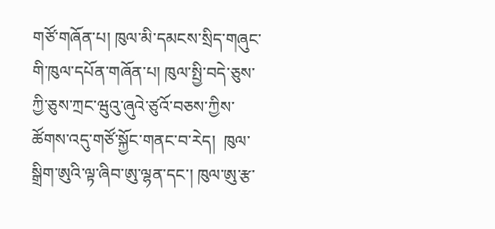གཙོ་གཞོན་པ། ཁུལ་མི་དམངས་སྲིད་གཞུང་གི་ཁུལ་དཔོན་གཞོན་པ། ཁུལ་སྤྱི་བདེ་ཅུས་ཀྱི་ཅུས་ཀྲང་ཝུའུ་ཞུའེ་ཙུའོ་བཅས་ཀྱིས་ཚོགས་འདུ་གཙོ་སྐྱོང་གནང་བ་རེད།  ཁུལ་སྒྲིག་ཨུའི་ལྟ་ཞིབ་ཨུ་ལྷན་དང་། ཁུལ་ཨུ་རྩ་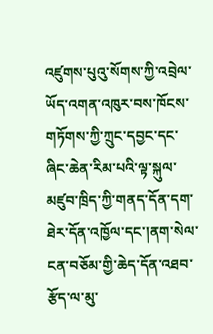འཛུགས་པུའུ་སོགས་ཀྱི་འབྲེལ་ཡོད་འགན་འཁུར་བས་ཁོངས་གཏོགས་ཀྱི་ཀྲུང་དབྱང་དང་ཞིང་ཆེན་རིམ་པའི་ལྟ་སྐུལ་མཛུབ་ཁྲིད་ཀྱི་གནད་དོན་དག་ཐེར་དོན་འཁྱོལ་དང་།ནག་སེལ་ངན་བཅོམ་གྱི་ཆེད་དོན་འཐབ་རྩོད་ལ་མུ་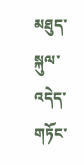མཐུད་སྐུལ་འདེད་གཏོང་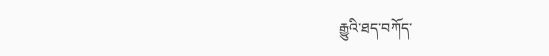རྒྱུའི་ཐད་བཀོད་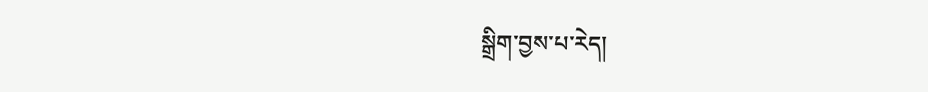སྒྲིག་བྱས་པ་རེད།